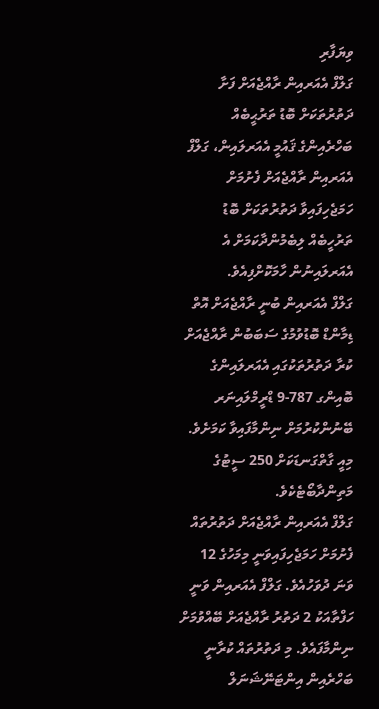ވިޔަފާރި
ގަލްފް އެއަރއިން ރާއްޖެއަށް ފަށާ ދަތުރުތަކަށް ބޮޑު ތަރުޙީބެއް
ބަހްރެއިންގެ ޤައުމީ އެއަރލައިން، ގަލްފް އެއަރއިން ރާއްޖެއަށް ފެށުމަށް ހަމަޖެހިފައިވާ ދަތުރުތަކަށް ބޮޑު ތަރުހީބެއް ލިބެމުންދާކަމަށް އެ އެއަރލައިނުން ހާމަކޮށްފިއެވެ.
ގަލްފް އެއަރއިން ބުނީ ރާއްޖެއަށް އޮތް ޑިމާންޑް ބޮޑުވުމުގެ ސަބަބުން ރާއްޖެއަށް ކުރާ ދަތުރުތަކުގައި އެއަރލައިންގެ ބޮއިންގ 787-9 ޑްރީމްލައިނަރ ބޭނުންކުރުމަށް ނިންމާފައިވާ ކަމަށެވެ. މިއީ ގާތްގަނޑަކަށް 250 ސީޓުގެ މަތިންދާބޯޓެކެވެ.
ގަލްފް އެއަރއިން ރާއްޖެއަށް ދަތުރުތައް ފެށުމަށް ހަމަޖެހިފައިވަނީ މިމަހުގެ 12 ވަނަ ދުވަހުއެވެ. ގަލްފް އެއަރއިން ވަނީ ހަފްތާއަކު 2 ދަތުރު ރާއްޖެއަށް ބޭއްވުމަށް ނިންމާފައެވެ. މި ދަތުރުތައް ކުރާނީ ބަހްރެއިން އިންޓަނޭޝަނަލް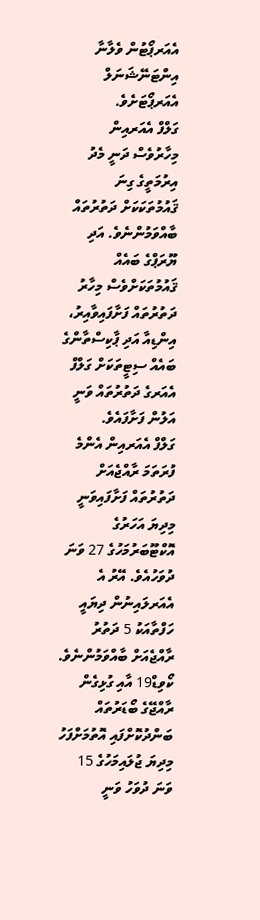އެއަރޕޯޓުން ވެލާނާ އިންޓަނޭޝަނަލް އެއަރޕޯޓަށެވެ.
ގަލްފް އެއަރއިން މިހާރުވެސް ދަނީ މެދު އިރުމަތީގެ ގިނަ ޤައުމުތަކަކަށް ދަތުރުތައް ބާއްވަމުންނެވެ. އަދި ޔޫރަޕްގެ ބައެއް ޤައުމުތަކަށްވެސް މިހާރު ދަތުރުތައް ފަށާފައިވާއިރު، އިންޑިއާ އަދި ޕާކިސްތާންގެ ބައެއް ސިޓީތަކަށް ގަލްފް އެއަރގެ ދަތުރުތައް ވަނީ އަލުން ފަށާފައެވެ.
ގަލްފް އެއަރއިން އެންމެ ފުރަތަމަ ރާއްޖެއަށް ދަތުރުތައް ފަށާފައިވަނީ މިދިޔަ އަހަރުގެ އޮކްޓޫބަރުމަހުގެ 27 ވަނަ ދުވަހުއެވެ. އޭރު އެ އެއަރލައިނުން ދިޔައީ ހަފްތާއަކު 5 ދަތުރު ރާއްޖެއަށް ބާއްވަމުންނެވެ. ކޯވިޑް19 އާއި ގުޅިގެން ރާއްޖޭގެ ބޯޑަރުތައް ބަންދުކޮށްފައި އޮތުމަށްފަހު މިދިޔަ ޖުލައިމަހުގެ 15 ވަނަ ދުވަހު ވަނީ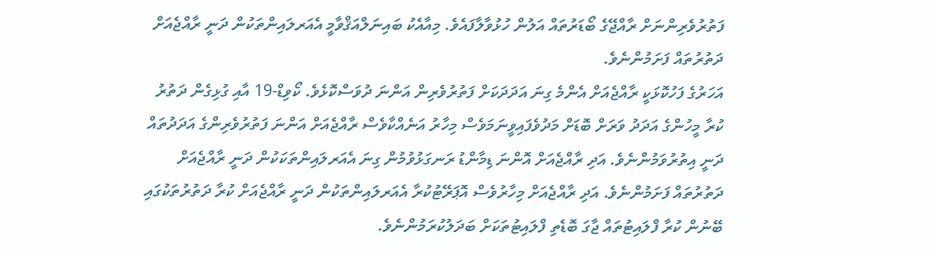ފަތުރުވެރިންނަށް ރާއްޖޭގެ ބޯޑަރުތައް އަލުން ހުޅުވާލާފައެވެ. މިއާއެކު ބައިނަލްއަޤްވާމީ އެއަރލައިންތަކުން ދަނީ ރާއްޖެއަށް ދަތުރުތައް ފަށަމުންނެވެ.
އަހަރުގެ ފަހުކޮޅަކީ ރާއްޖެއަށް އެންމެ ގިނަ އަދަދަކަށް ފަތުރުވެރިން އަންނަ ދުވަސްކޮޅެވެ. ކޯވިޑް-19 އާއި ގުޅިގެން ދަތުރު ކުރާ މީހުންގެ އަދަދު ވަރަށް ބޮޑަށް މަދުވެފައިވީނަމަވެސް މިހާރު އަނެއްކާވެސް ރާއްޖެއަށް އަންނަ ފަތުރުވެރިންގެ އަދަދުތައް ދަނީ އިތުރުވަމުންނެވެ. އަދި ރާއްޖެއަށް އޮންނަ ޑިމާންޑު ރަނގަޅުވުމުން ގިނަ އެއަރލައިންތަކަކުން ދަނީ ރާއްޖެއަށް ދަތުރުތައް ފަށަމުންނެވެ. އަދި ރާއްޖެއަށް މިހާރުވެސް އޮޕަރޭޓުކުރާ އެއަރލައިންތަކުން ދަނީ ރާއްޖެއަށް ކުރާ ދަތުރުތަކުގައި ބޭނުން ކުރާ ފްލައިޓުތައް ޖާގަ ބޮޑެތި ފްލައިޓުތަކަށް ބަދަލުކުރަމުންނެވެ.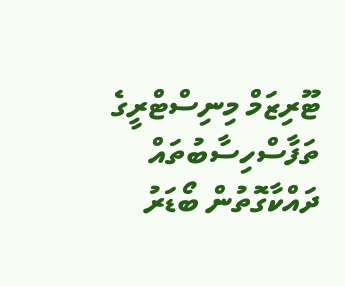ޓޫރިޒަމް މިނިސްޓްރީގެ ތަފާސްހިސާބުތައް ދައްކާގޮތުން ބޯޑަރު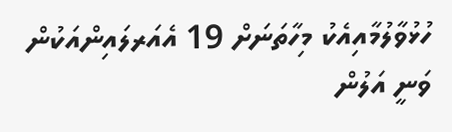ހުޅުވާލުމާއިއެކު މިހާތަނަށް 19 އެއަރލައިންއަކުން ވަނީ އަލުން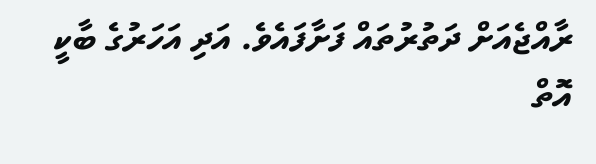ރާއްޖެއަށް ދަތުރުތައް ފަށާފައެވެ. އަދި އަހަރުގެ ބާކީ އޮތް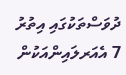ދުވަސްތަކުގައި އިތުރު 7 އެއަރލައިންއަކުން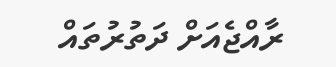ރާއްޖެއަށް ދަތުރުތައް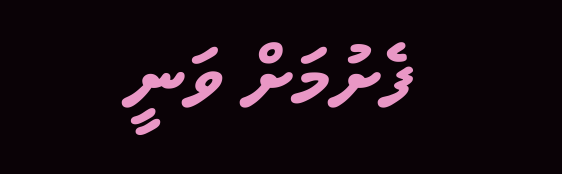ފެށުމަށް ވަނީ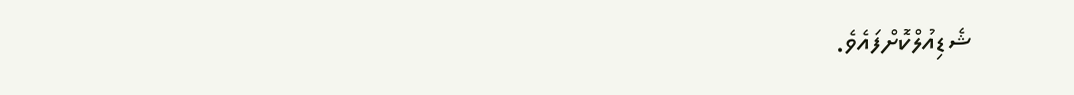ޝެޑިއުލްކޮށްފައެވެ.